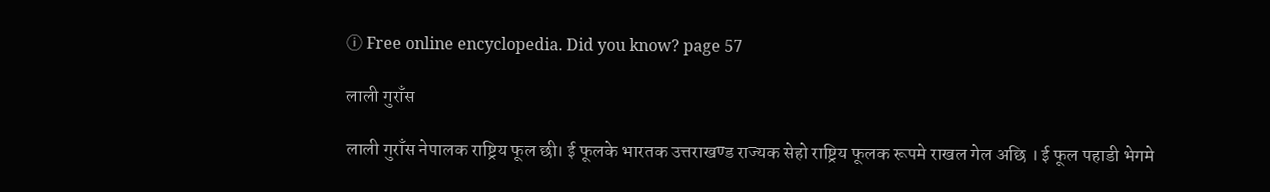ⓘ Free online encyclopedia. Did you know? page 57

लाली गुराँस

लाली गुराँस नेपालक राष्ट्रिय फूल छी। ई फूलके भारतक उत्तराखण्ड राज्यक सेहो राष्ट्रिय फूलक रूपमे राखल गेल अछि । ई फूल पहाडी भेगमे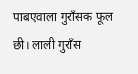पाबएवाला गुराँसक फूल छी। लाली गुराँस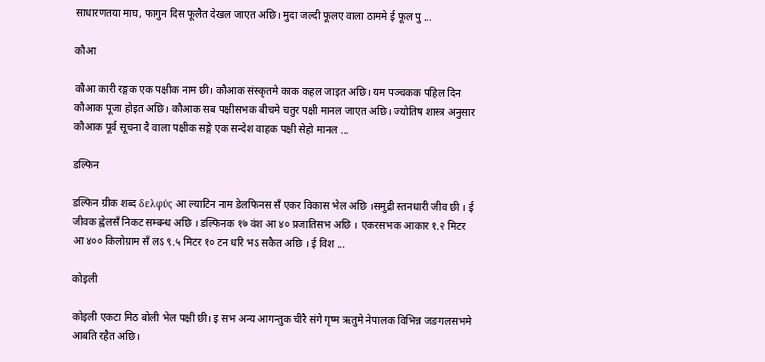साधारणतया माघ, फागुन दिस फूलैत देखल जाएत अछि। मुदा जल्दी फूलए वाला ठाममे ई फूल पु ...

कौआ

कौआ कारी रङ्गक एक पक्षीक नाम छी। कौआक संस्कृतमे काक कहल जाइत अछि। यम पञ्चकक पहिल दिन कौआक पूजा होइत अछि। कौआक सब पक्षीसभक बीचमे चतुर पक्षी मानल जाएत अछि। ज्योतिष शास्त्र अनुसार कौआक पूर्व सूचना दै वाला पक्षीक सङ्गे एक सन्देश वाहक पक्षी सेहो मानल ...

डल्फिन

डल्फिन ग्रीक शब्द δελφύς आ ल्याटिन नाम डेलफिनस सँ एकर विकास भेल अछि ।समुद्री स्तनधारी जीव छी । ई जीवक ह्वेलसँ निकट सम्बन्ध अछि । डल्फिनक १७ वंश आ ४० प्रजातिसभ अछि । एकरसभक आकार १.२ मिटर आ ४०० किलोग्राम सँ लऽ ९.५ मिटर १० टन धरि भऽ सकैत अछि । ई विश ...

कोइली

कोइली एकटा मिठ बोली भेल पक्षी छी। इ सभ अन्य आगन्तुक चीरै संगे गृष्म ऋतुमे नेपालक विभिन्न जङगलसभमे आबति रहैत अछि।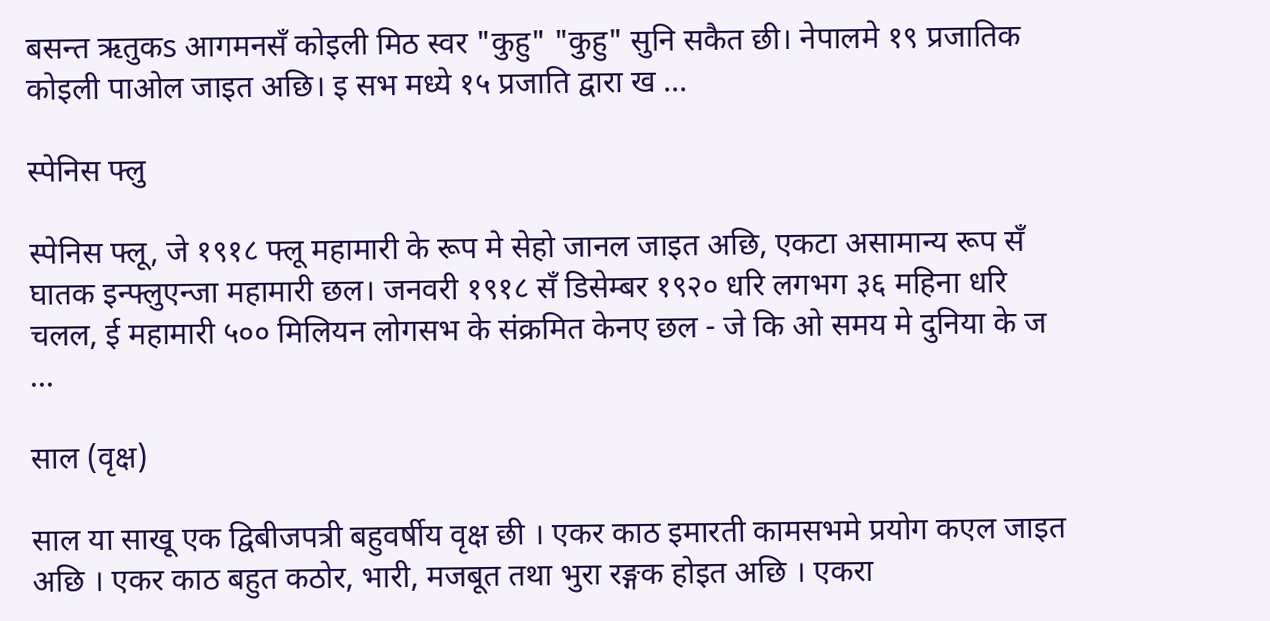बसन्त ऋतुकs आगमनसँ कोइली मिठ स्वर "कुहु" "कुहु" सुनि सकैत छी। नेपालमे १९ प्रजातिक कोइली पाओल जाइत अछि। इ सभ मध्ये १५ प्रजाति द्वारा ख ...

स्पेनिस फ्लु

स्पेनिस फ्लू, जे १९१८ फ्लू महामारी के रूप मे सेहो जानल जाइत अछि, एकटा असामान्य रूप सँ घातक इन्फ्लुएन्जा महामारी छल। जनवरी १९१८ सँ डिसेम्बर १९२० धरि लगभग ३६ महिना धरि चलल, ई महामारी ५०० मिलियन लोगसभ के संक्रमित केनए छल - जे कि ओ समय मे दुनिया के ज ...

साल (वृक्ष)

साल या साखू एक द्विबीजपत्री बहुवर्षीय वृक्ष छी । एकर काठ इमारती कामसभमे प्रयोग कएल जाइत अछि । एकर काठ बहुत कठोर, भारी, मजबूत तथा भुरा रङ्गक होइत अछि । एकरा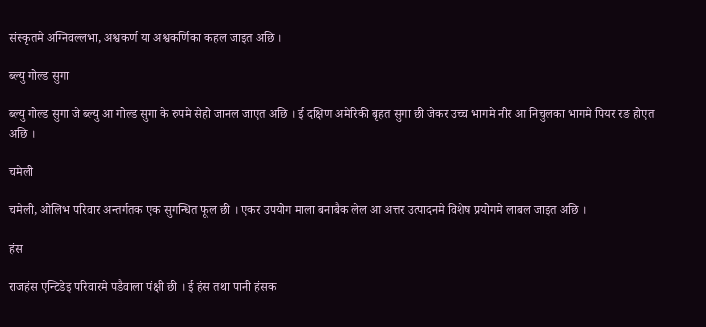संस्कृतमे अग्निवल्लभा, अश्वकर्ण या अश्वकर्णिका कहल जाइत अछि ।

ब्ल्यु गोल्ड सुगा

ब्ल्यु गोल्ड सुगा जे ब्ल्यु आ गोल्ड सुगा के रुपमे सेहो जानल जाएत अछि । ई दक्षिण अमेरिकी बृहत सुगा छी जेकर उच्च भागमे नीर आ निचुलका भागमे पियर रङ होएत अछि ।

चमेली

चमेली, ओलिभ परिवार अन्तर्गतक एक सुगन्धित फूल छी । एकर उपयोग माला बनाबैक लेल आ अत्तर उत्पादनमे विशेष प्रयोगमे लाबल जाइत अछि ।

हंस

राजहंस एन्टिडेइ परिवारमे पडैवाला पंक्षी छी । ई हंस तथा पानी हंसक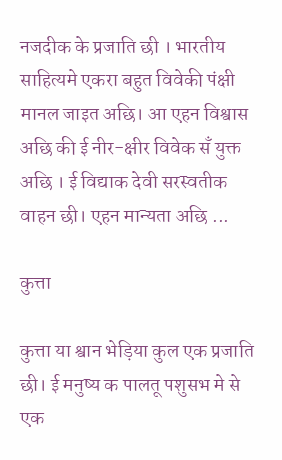नजदीक के प्रजाति छी । भारतीय साहित्यमे एकरा बहुत विवेकी पंक्षी मानल जाइत अछि। आ एहन विश्वास अछि की ई नीर-क्षीर विवेक सँ युक्त अछि । ई विद्याक देवी सरस्वतीक वाहन छी। एहन मान्यता अछि ...

कुत्ता

कुत्ता या श्वान भेड़िया कुल एक प्रजाति छी। ई मनुष्य क पालतू पशुसभ मे से एक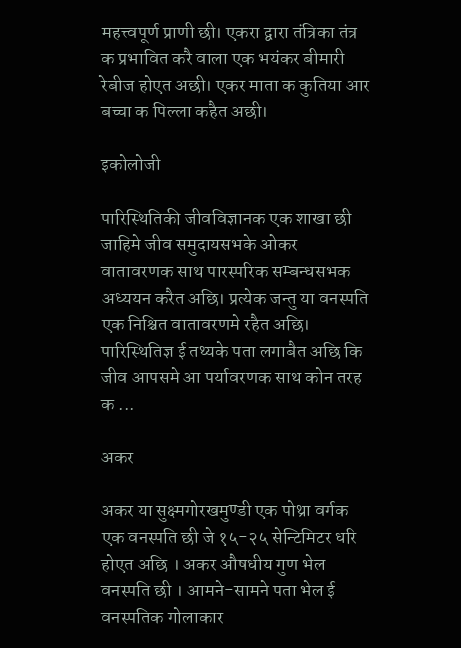महत्त्वपूर्ण प्राणी छी। एकरा द्वारा तंत्रिका तंत्र क प्रभावित करै वाला एक भयंकर बीमारी रेबीज होएत अछी। एकर माता क कुतिया आर बच्चा क पिल्ला कहैत अछी।

इकोलोजी

पारिस्थितिकी जीवविज्ञानक एक शाखा छी जाहिमे जीव समुदायसभके ओकर वातावरणक साथ पारस्परिक सम्बन्धसभक अध्ययन करैत अछि। प्रत्येक जन्तु या वनस्पति एक निश्चित वातावरणमे रहैत अछि। पारिस्थितिज्ञ ई तथ्यके पता लगाबैत अछि कि जीव आपसमे आ पर्यावरणक साथ कोन तरह क ...

अकर

अकर या सुक्ष्मगोरखमुण्डी एक पोथ्रा वर्गक एक वनस्पति छी जे १५-२५ सेन्टिमिटर धरि होएत अछि । अकर औषधीय गुण भेल वनस्पति छी । आमने-सामने पता भेल ई वनस्पतिक गोलाकार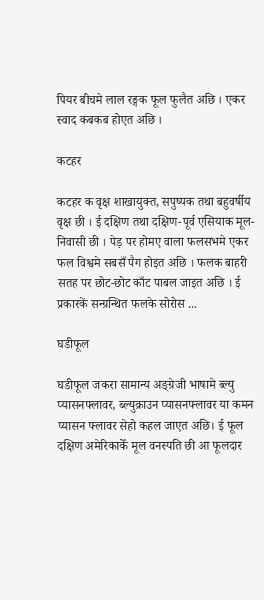पियर बीचमे लाल रङ्गक फूल फुलैत अछि । एकर स्वाद कबकब होएत अछि ।

कटहर

कटहर क वृक्ष शाखायुक्त, सपुष्पक तथा बहुवर्षीय वृक्ष छी । ई दक्षिण तथा दक्षिण-पूर्व एसियाक मूल-निवासी छी । पेड़ पर होमए वाला फलसभमे एकर फल विश्वमे सबसँ पैग होइत अछि । फलक बाहरी सतह पर छोट-छोट काँट पाबल जाइत अछि । ई प्रकारकें सन्ग्रन्थित फलके सोरोस ...

घडीफूल

घडीफूल जकरा सामान्य अङ्ग्रेजी भाषामे ब्ल्यु प्यासनफ्लावर, ब्ल्युक्राउन प्यासनफ्लावर या कमन प्यासन फ्लावर सेहो कहल जाएत अछि। ई फूल दक्षिण अमेरिकाकेँ मूल वनस्पति छी आ फूलदार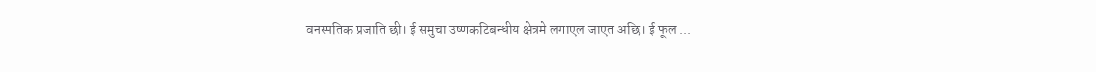वनस्पतिक प्रजाति छी। ई समुचा उष्णकटिबन्धीय क्षेत्रमे लगाएल जाएत अछि। ई फूल ...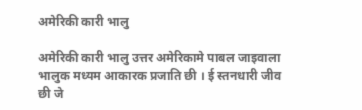अमेरिकी कारी भालु

अमेरिकी कारी भालु उत्तर अमेरिकामे पाबल जाइवाला भालुक मध्यम आकारक प्रजाति छी । ई स्तनधारी जीव छी जे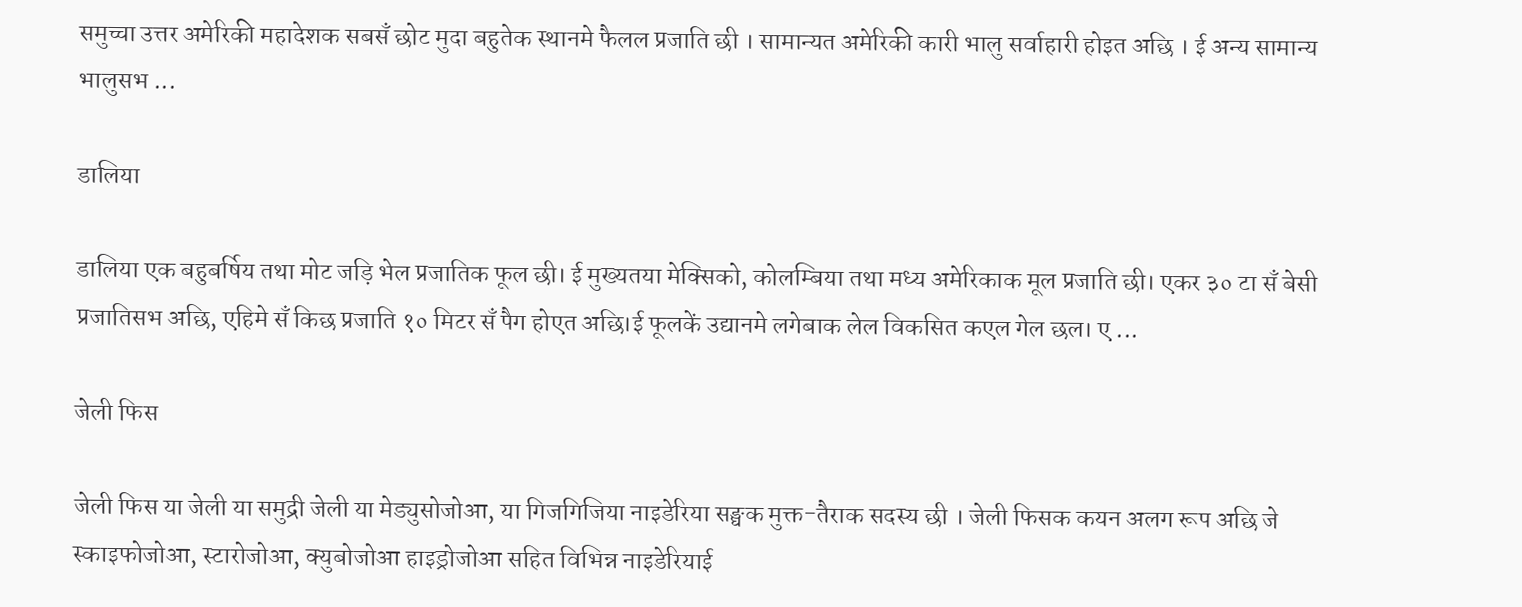समुच्चा उत्तर अमेरिकी महादेशक सबसँ छोट मुदा बहुतेक स्थानमे फैलल प्रजाति छी । सामान्यत अमेरिकी कारी भालु सर्वाहारी होइत अछि । ई अन्य सामान्य भालुसभ ...

डालिया

डालिया एक बहुबर्षिय तथा मोट जड़ि भेल प्रजातिक फूल छी। ई मुख्यतया मेक्सिको, कोलम्बिया तथा मध्य अमेरिकाक मूल प्रजाति छी। एकर ३० टा सँ बेसी प्रजातिसभ अछि, एहिमे सँ किछ प्रजाति १० मिटर सँ पैग होएत अछि।ई फूलकें उद्यानमे लगेबाक लेल विकसित कएल गेल छल। ए ...

जेली फिस

जेली फिस या जेली या समुद्री जेली या मेड्युसोजोआ, या गिजगिजिया नाइडेरिया सङ्घक मुक्त-तैराक सदस्य छी । जेली फिसक कयन अलग रूप अछि जे स्काइफोजोआ, स्टारोजोआ, क्युबोजोआ हाइड्रोजोआ सहित विभिन्न नाइडेरियाई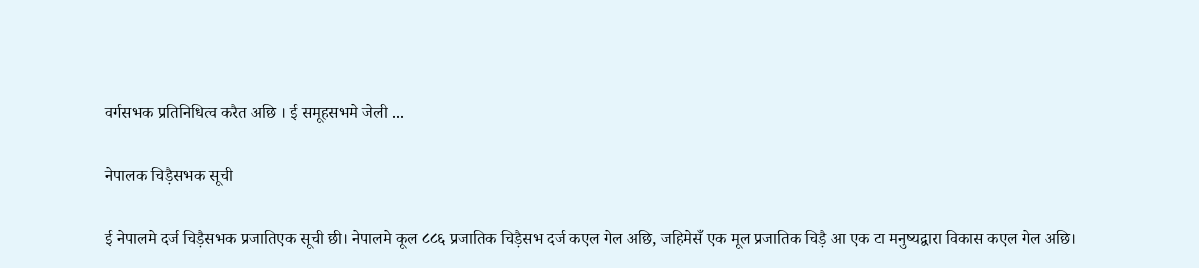वर्गसभक प्रतिनिधित्व करैत अछि । ई समूहसभमे जेली ...

नेपालक चिड़ैसभक सूची

ई नेपालमे दर्ज चिड़ैसभक प्रजातिएक सूची छी। नेपालमे कूल ८८६ प्रजातिक चिड़ैसभ दर्ज कएल गेल अछि, जहिमेसँ एक मूल प्रजातिक चिड़ै आ एक टा मनुष्यद्वारा विकास कएल गेल अछि।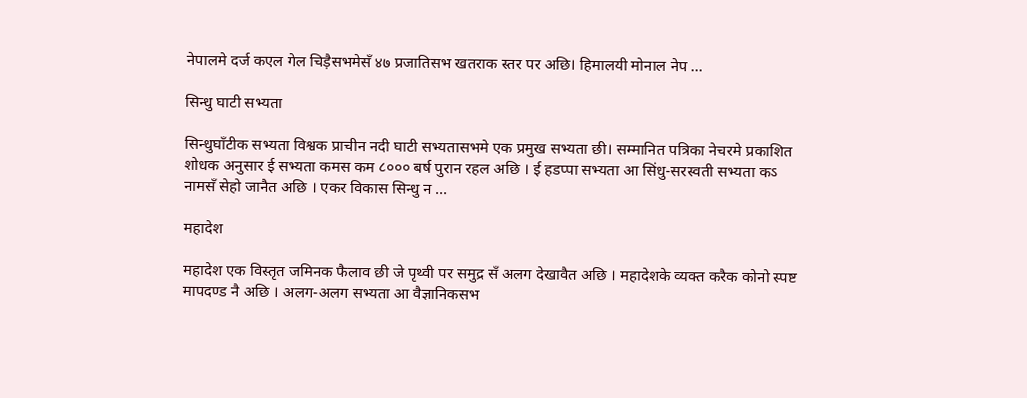नेपालमे दर्ज कएल गेल चिड़ैसभमेसँ ४७ प्रजातिसभ खतराक स्तर पर अछि। हिमालयी मोनाल नेप ...

सिन्धु घाटी सभ्यता

सिन्धुघाँटीक सभ्यता विश्वक प्राचीन नदी घाटी सभ्यतासभमे एक प्रमुख सभ्यता छी। सम्मानित पत्रिका नेचरमे प्रकाशित शोधक अनुसार ई सभ्यता कमस कम ८००० बर्ष पुरान रहल अछि । ई हडप्पा सभ्यता आ सिंधु-सरस्वती सभ्यता कऽ नामसँ सेहो जानैत अछि । एकर विकास सिन्धु न ...

महादेश

महादेश एक विस्तृत जमिनक फैलाव छी जे पृथ्वी पर समुद्र सँ अलग देखावैत अछि । महादेशके व्यक्त करैक कोनो स्पष्ट मापदण्ड नै अछि । अलग-अलग सभ्यता आ वैज्ञानिकसभ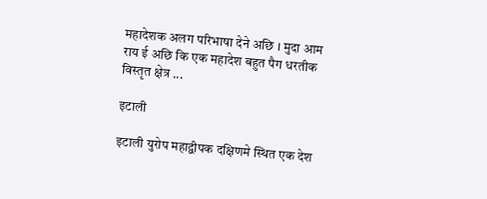महादेशक अलग परिभाषा देने अछि । मुदा आम राय ई अछि कि एक महादेश बहुत पैग धरतीक विस्तृत क्षेत्र ...

इटाली

इटाली युरोप महाद्वीपक दक्षिणमे स्थित एक देश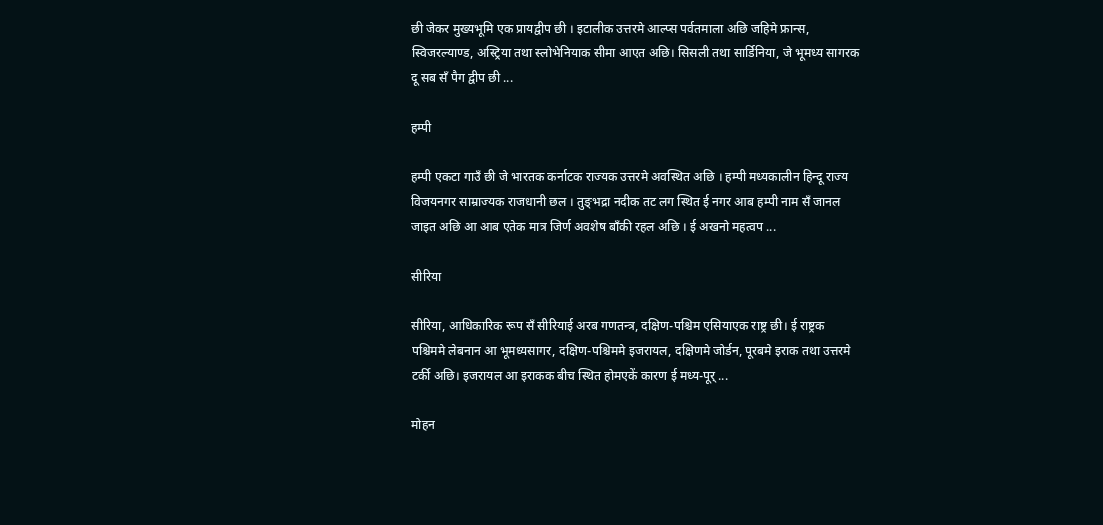छी जेकर मुख्यभूमि एक प्रायद्वीप छी । इटालीक उत्तरमे आल्प्स पर्वतमाला अछि जहिमे फ्रान्स, स्विजरल्याण्ड, अस्ट्रिया तथा स्लोभेनियाक सीमा आएत अछि। सिसली तथा सार्डिनिया, जे भूमध्य सागरक दू सब सँ पैग द्वीप छी ...

हम्पी

हम्पी एकटा गाउँ छी जे भारतक कर्नाटक राज्यक उत्तरमे अवस्थित अछि । हम्पी मध्यकालीन हिन्दू राज्य विजयनगर साम्राज्यक राजधानी छल । तुङ्भद्रा नदीक तट लग स्थित ई नगर आब हम्पी नाम सँ जानल जाइत अछि आ आब एतेक मात्र जिर्ण अवशेष बाँकी रहल अछि । ई अखनो महत्वप ...

सीरिया

सीरिया, आधिकारिक रूप सँ सीरियाई अरब गणतन्त्र, दक्षिण-पश्चिम एसियाएक राष्ट्र छी। ई राष्ट्रक पश्चिममे लेबनान आ भूमध्यसागर, दक्षिण-पश्चिममे इजरायल, दक्षिणमे जोर्डन, पूरबमे इराक तथा उत्तरमे टर्की अछि। इजरायल आ इराकक बीच स्थित होमएकें कारण ई मध्य-पूर् ...

मोहन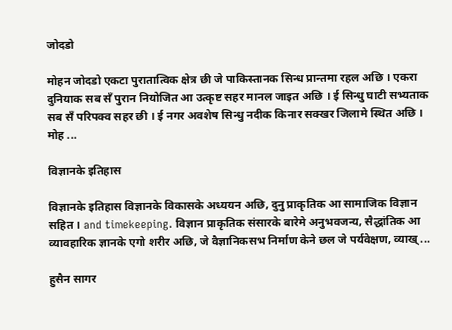जोदडो

मोहन जोदडो एकटा पुरातात्विक क्षेत्र छी जे पाकिस्तानक सिन्ध प्रान्तमा रहल अछि । एकरा दुनियाक सब सँ पुरान नियोजित आ उत्कृष्ट सहर मानल जाइत अछि । ई सिन्धु घाटी सभ्यताक सब सँ परिपक्व सहर छी । ई नगर अवशेष सिन्धु नदीक किनार सक्खर जिलामे स्थित अछि । मोह ...

विज्ञानके इतिहास

विज्ञानके इतिहास विज्ञानके विकासके अध्ययन अछि, दुनु प्राकृतिक आ सामाजिक विज्ञान सहित । and timekeeping. विज्ञान प्राकृतिक संसारके बारेमे अनुभवजन्य, सैद्धांतिक आ व्यावहारिक ज्ञानके एगो शरीर अछि, जे वैज्ञानिकसभ निर्माण केने छल जे पर्यवेक्षण, व्याख् ...

हुसैन सागर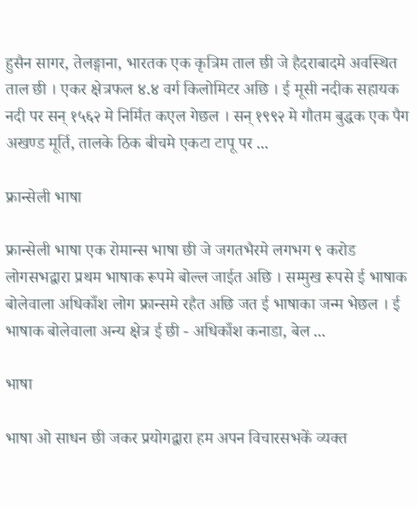हुसैन सागर, तेलङ्गाना, भारतक एक कृत्रिम ताल छी जे हैदराबादमे अवस्थित ताल छी । एकर क्षेत्रफल ४.४ वर्ग किलोमिटर अछि । ई मूसी नदीक सहायक नदी पर सन् १५६२ मे निर्मित कएल गेछल । सन् १९९२ मे गौतम बुद्धक एक पैग अखण्ड मूर्ति, तालके ठिक बीचमे एकटा टापू पर ...

फ्रान्सेली भाषा

फ्रान्सेली भाषा एक रोमान्स भाषा छी जे जगतभैरमे लगभग ९ करोड लोगसभद्वारा प्रथम भाषाक रूपमे बोल्ल जाईत अछि । सम्मुख रूपसे ई भाषाक बोलेवाला अधिकाँश लोग फ्रान्समे रहैत अछि जत ई भाषाका जन्म भेछल । ई भाषाक बोलेवाला अन्य क्षेत्र ई छी - अधिकाँश कनाडा, बेल ...

भाषा

भाषा ओ साधन छी जकर प्रयोगद्वारा हम अपन विचारसभकें व्यक्त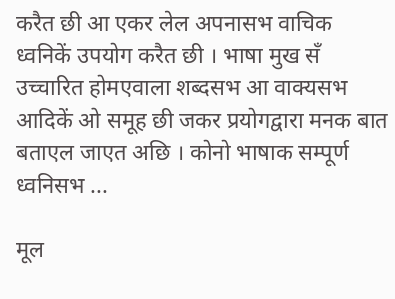करैत छी आ एकर लेल अपनासभ वाचिक ध्वनिकें उपयोग करैत छी । भाषा मुख सँ उच्चारित होमएवाला शब्दसभ आ वाक्यसभ आदिकें ओ समूह छी जकर प्रयोगद्वारा मनक बात बताएल जाएत अछि । कोनो भाषाक सम्पूर्ण ध्वनिसभ ...

मूल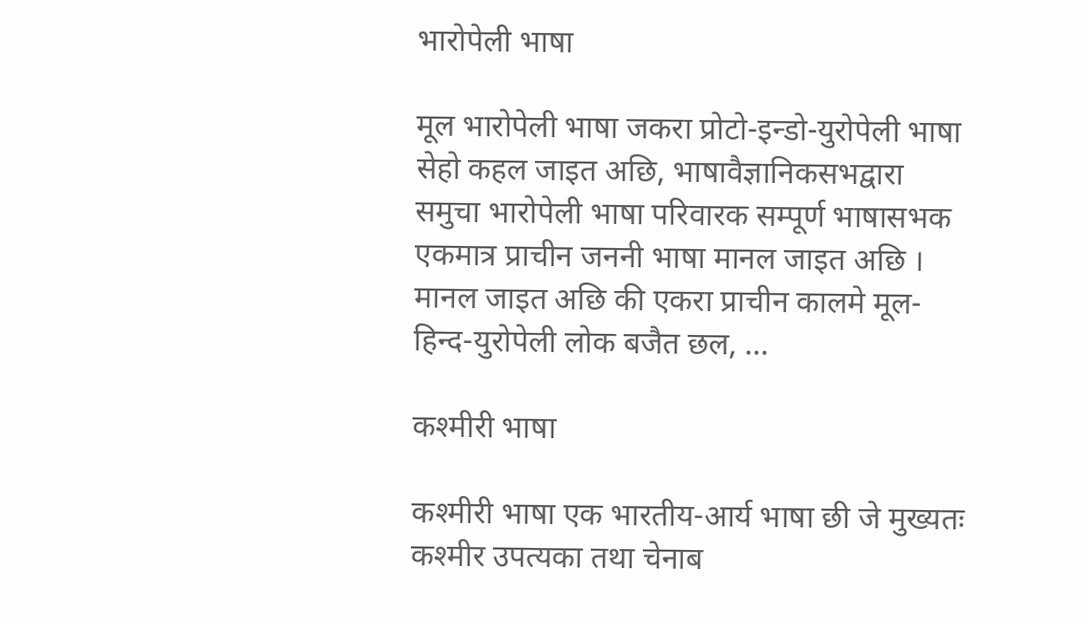भारोपेली भाषा

मूल भारोपेली भाषा जकरा प्रोटो-इन्डो-युरोपेली भाषा सेहो कहल जाइत अछि, भाषावैज्ञानिकसभद्वारा समुचा भारोपेली भाषा परिवारक सम्पूर्ण भाषासभक एकमात्र प्राचीन जननी भाषा मानल जाइत अछि । मानल जाइत अछि की एकरा प्राचीन कालमे मूल-हिन्द-युरोपेली लोक बजैत छल, ...

कश्मीरी भाषा

कश्मीरी भाषा एक भारतीय-आर्य भाषा छी जे मुख्यतः कश्मीर उपत्यका तथा चेनाब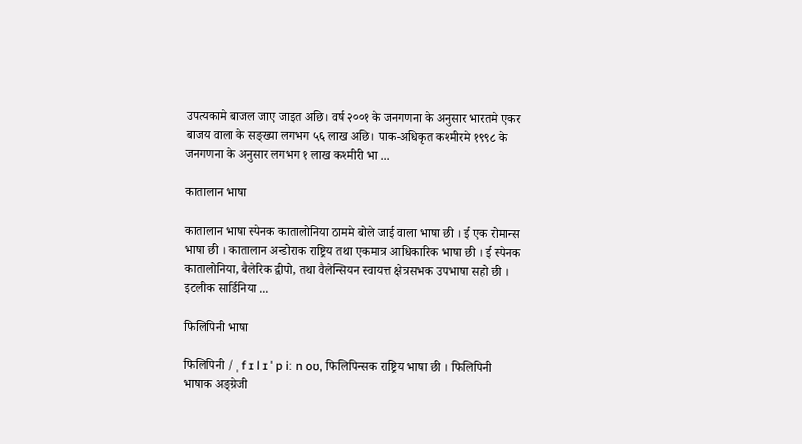उपत्यकामे बाजल जाए जाइत अछि। वर्ष २००१ के जनगणना के अनुसार भारतमे एकर बाजय वाला के सङ्ख्या लगभग ५६ लाख अछि। पाक-अधिकृत कश्मीरमे १९९८ के जनगणना के अनुसार लगभग १ लाख कश्मीरी भा ...

कातालान भाषा

कातालान भाषा स्पेनक कातालोनिया ठाममे बोले जाई वाला भाषा छी । ई एक रोमान्स भाषा छी । कातालान अन्डोराक राष्ट्रिय तथा एकमात्र आधिकारिक भाषा छी । ई स्पेनक कातालोनिया, बैलेरिक द्वीपो, तथा वैलेन्सियन स्वायत्त क्षेत्रसभक उपभाषा सहो छी । इटलीक सार्डिनिया ...

फिलिपिनी भाषा

फिलिपिनी / ˌ f ɪ l ɪ ˈ p iː n oʊ, फिलिपिन्सक राष्ट्रिय भाषा छी । फिलिपिनी भाषाक अङ्ग्रेजी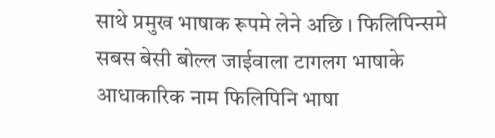साथे प्रमुख भाषाक रूपमे लेने अछि । फिलिपिन्समे सबस बेसी बोल्ल जाईवाला टागलग भाषाके आधाकारिक नाम फिलिपिनि भाषा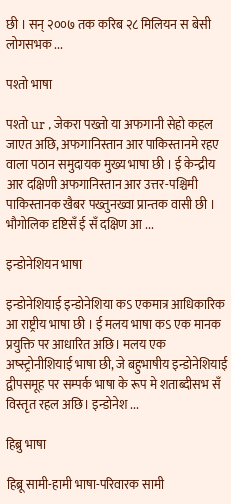छी । सन् २००७ तक करिब २८ मिलियन स बेसी लोगसभक ...

पश्तो भाषा

पश्तो ur , जेकरा पख्तो या अफगानी सेहो कहल जाएत अछि, अफगानिस्तान आर पाकिस्तानमे रहए वाला पठान समुदायक मुख्य भाषा छी । ई केन्द्रीय आर दक्षिणी अफगानिस्तान आर उत्तर-पश्चिमी पाकिस्तानक खैबर पख्तुनख्वा प्रान्तक वासी छी । भौगोलिक दृष्टिसँ ई सँ दक्षिण आ ...

इन्डोनेशियन भाषा

इन्डोनेशियाई इन्डोनेशिया कऽ एकमात्र आधिकारिक आ राष्ट्रीय भाषा छी । ई मलय भाषा कऽ एक मानक प्रयुक्ति पर आधारित अछि। मलय एक अष्स्ट्रोनीशियाई भाषा छी, जे बहुभाषीय इन्डोनेशियाई द्वीपसमूह पर सम्पर्क भाषा के रूप मे शताब्दीसभ सँ विस्तृत रहल अछि। इन्डोनेश ...

हिब्रु भाषा

हिब्रू सामी-हामी भाषा-परिवारक सामी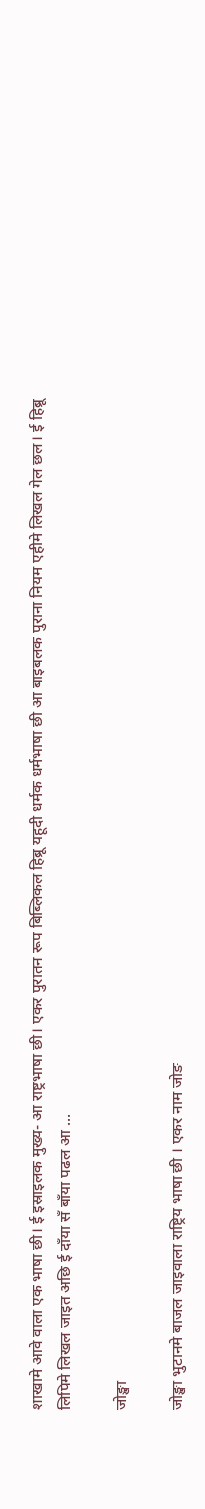शाखामे आवे वाला एक भाषा छी। ई इस्राइलक मुख्य- आ राष्ट्रभाषा छी। एकर पुरातन रूप बिब्लिकल हिब्रू यहूदी धर्मक धर्मभाषा छी आ बाइबलक पुराना नियम एहीमे लिखल गेल छल। ई हिब्रू लिपिमे लिखल जाइत अछि ई दाँया सँ बाँया पढल आ ...

जोङ्खा

जोङ्खा भुटानमे बाजल जाइवाला राष्ट्रिय भाषा छी । एकर नाम जोङ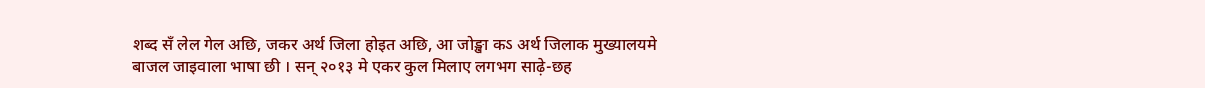शब्द सँ लेल गेल अछि, जकर अर्थ जिला होइत अछि, आ जोङ्खा कऽ अर्थ जिलाक मुख्यालयमे बाजल जाइवाला भाषा छी । सन् २०१३ मे एकर कुल मिलाए लगभग साढ़े-छह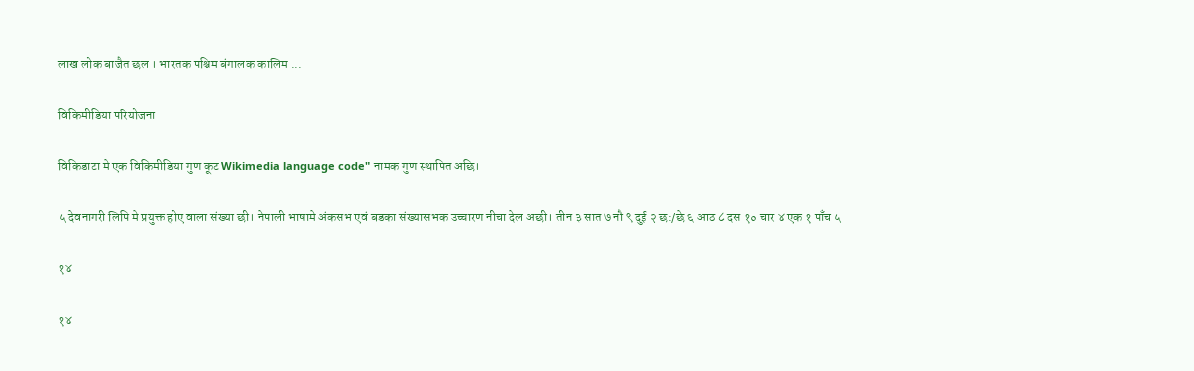लाख लोक बाजैत छल । भारतक पश्चिम बंगालक कालिम ...

विकिमीडिया परियोजना

विकिडाटा मे एक विकिमीडिया गुण कूट Wikimedia language code" नामक गुण स्थापित अछि।

५ देवनागरी लिपि मे प्रयुक्त होए वाला संख्या छी। नेपाली भाषामे अंकसभ एवं बडका संख्यासभक उच्चारण नीचा देल अछी। तीन ३ सात ७ नौ ९ दुई २ छ:/छे ६ आठ ८ दस १० चार ४ एक १ पाँच ५

१४

१४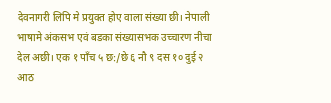देवनागरी लिपि मे प्रयुक्त होए वाला संख्या छी। नेपाली भाषामे अंकसभ एवं बडका संख्यासभक उच्चारण नीचा देल अछी। एक १ पाँच ५ छ:/छे ६ नौ ९ दस १० दुई २ आठ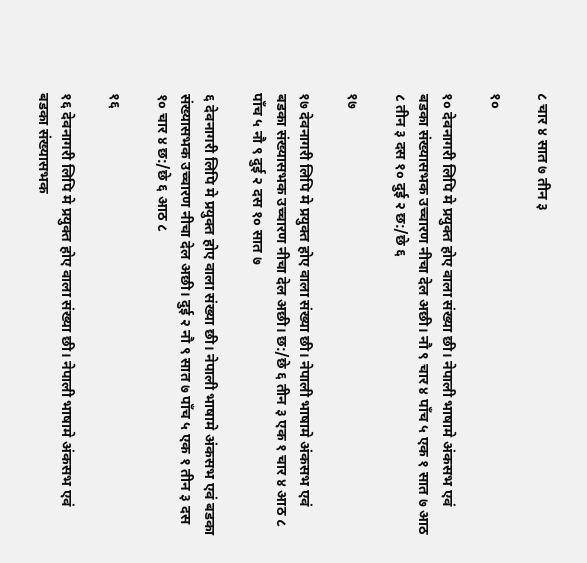८ चार ४ सात ७ तीन ३

१०

१० देवनागरी लिपि मे प्रयुक्त होए वाला संख्या छी। नेपाली भाषामे अंकसभ एवं बडका संख्यासभक उच्चारण नीचा देल अछी। नौ ९ चार ४ पाँच ५ एक १ सात ७ आठ ८ तीन ३ दस १० दुई २ छ:/छे ६

१७

१७ देवनागरी लिपि मे प्रयुक्त होए वाला संख्या छी। नेपाली भाषामे अंकसभ एवं बडका संख्यासभक उच्चारण नीचा देल अछी। छ:/छे ६ तीन ३ एक १ चार ४ आठ ८ पाँच ५ नौ ९ दुई २ दस १० सात ७

६ देवनागरी लिपि मे प्रयुक्त होए वाला संख्या छी। नेपाली भाषामे अंकसभ एवं बडका संख्यासभक उच्चारण नीचा देल अछी। दुई २ नौ ९ सात ७ पाँच ५ एक १ तीन ३ दस १० चार ४ छ:/छे ६ आठ ८

१६

१६ देवनागरी लिपि मे प्रयुक्त होए वाला संख्या छी। नेपाली भाषामे अंकसभ एवं बडका संख्यासभक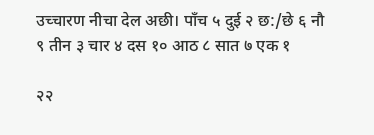उच्चारण नीचा देल अछी। पाँच ५ दुई २ छ:/छे ६ नौ ९ तीन ३ चार ४ दस १० आठ ८ सात ७ एक १

२२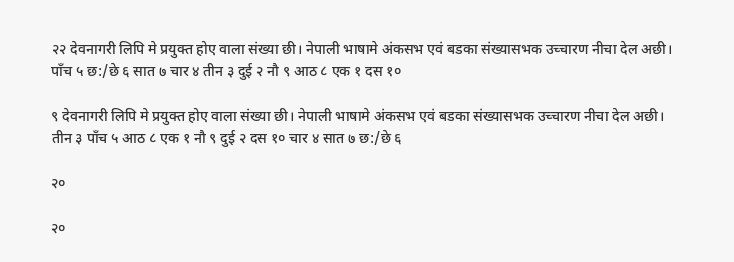२२ देवनागरी लिपि मे प्रयुक्त होए वाला संख्या छी। नेपाली भाषामे अंकसभ एवं बडका संख्यासभक उच्चारण नीचा देल अछी। पाँच ५ छ:/छे ६ सात ७ चार ४ तीन ३ दुई २ नौ ९ आठ ८ एक १ दस १०

९ देवनागरी लिपि मे प्रयुक्त होए वाला संख्या छी। नेपाली भाषामे अंकसभ एवं बडका संख्यासभक उच्चारण नीचा देल अछी। तीन ३ पाँच ५ आठ ८ एक १ नौ ९ दुई २ दस १० चार ४ सात ७ छ:/छे ६

२०

२०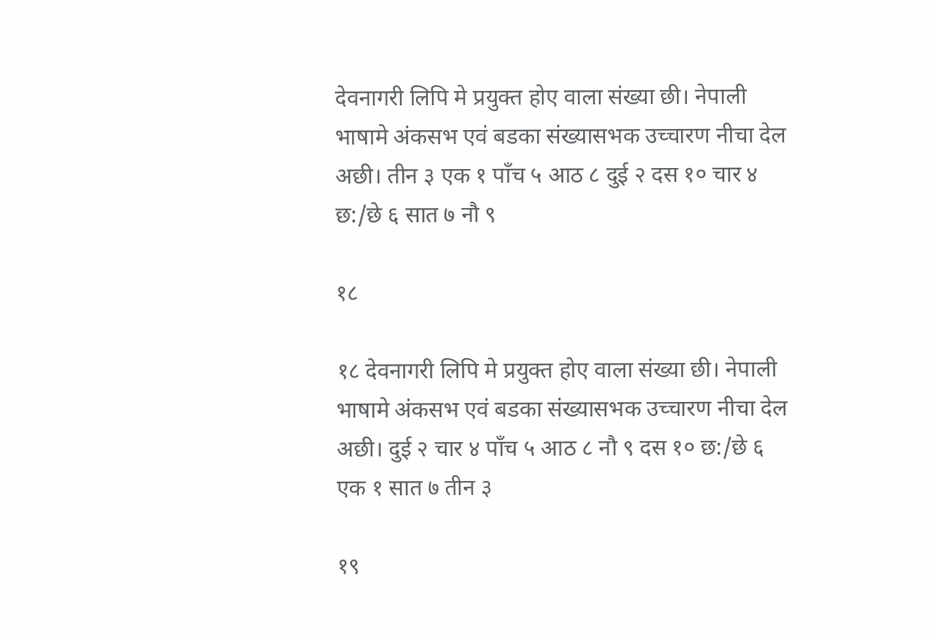देवनागरी लिपि मे प्रयुक्त होए वाला संख्या छी। नेपाली भाषामे अंकसभ एवं बडका संख्यासभक उच्चारण नीचा देल अछी। तीन ३ एक १ पाँच ५ आठ ८ दुई २ दस १० चार ४ छ:/छे ६ सात ७ नौ ९

१८

१८ देवनागरी लिपि मे प्रयुक्त होए वाला संख्या छी। नेपाली भाषामे अंकसभ एवं बडका संख्यासभक उच्चारण नीचा देल अछी। दुई २ चार ४ पाँच ५ आठ ८ नौ ९ दस १० छ:/छे ६ एक १ सात ७ तीन ३

१९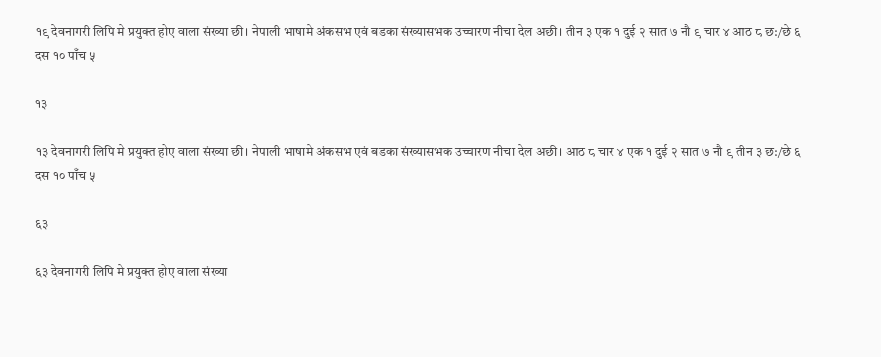१९ देवनागरी लिपि मे प्रयुक्त होए वाला संख्या छी। नेपाली भाषामे अंकसभ एवं बडका संख्यासभक उच्चारण नीचा देल अछी। तीन ३ एक १ दुई २ सात ७ नौ ९ चार ४ आठ ८ छ:/छे ६ दस १० पाँच ५

१३

१३ देवनागरी लिपि मे प्रयुक्त होए वाला संख्या छी। नेपाली भाषामे अंकसभ एवं बडका संख्यासभक उच्चारण नीचा देल अछी। आठ ८ चार ४ एक १ दुई २ सात ७ नौ ९ तीन ३ छ:/छे ६ दस १० पाँच ५

६३

६३ देवनागरी लिपि मे प्रयुक्त होए वाला संख्या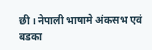छी। नेपाली भाषामे अंकसभ एवं बडका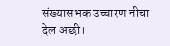संख्यासभक उच्चारण नीचा देल अछी।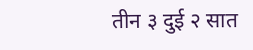तीन ३ दुई २ सात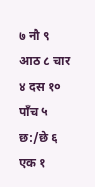७ नौ ९ आठ ८ चार ४ दस १० पाँच ५ छ:/छे ६ एक १